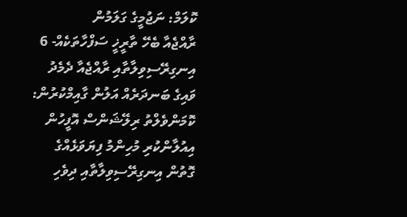ކޮލަމް: ނަޖުމީގެ ގަލަމުން
ރާއްޖެއާ ބެހޭ ތާރީޚީ ސަފްހާތަކެއް- 6
އިނގިރޭސިވިލާތާއި ރާއްޖެއާ ދެމެދު ވައިގެ ބަނދަރެއް އަލުން ގާއިމްކުރުން:
ކޮމަންވެލްތު ރިލޭޝަންސް އޮފީހުން އިއުލާންކުރި މުހިންމު ފިޔަވަޅެއްގެ ގޮތުން އިނގިރޭސިވިލާތާއި ދިވެހި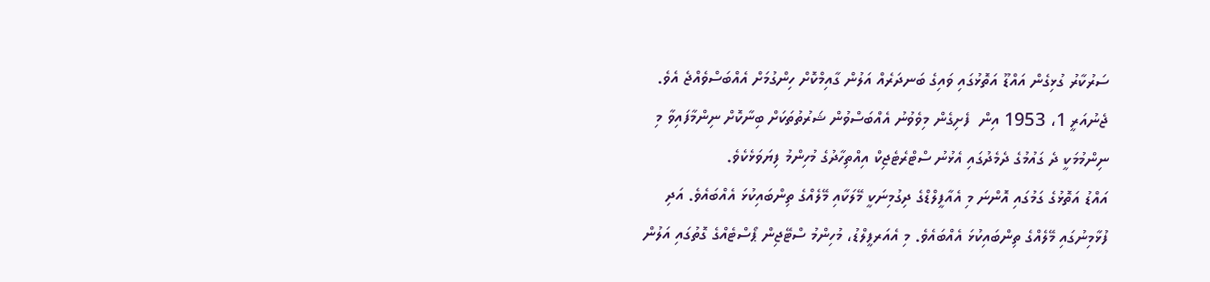ސަރުކާރު ގުޅިގެން އައްޑޫ އަތޮޅުގައި ވައިގެ ބަނދަރެއް އަލުން ގާއިމްކޮށް ހިންގުމަށް އެއްބަސްވެއްޖެ އެވެ. ޖެނުއަރީ 1، 1953 އިން  ފެށިގެން މިވެވުނު އެއްބަސްވުން ޝަރުތުތަކަށް ބިނާކޮށް ނިންމާފައިވާ މި ނިންމުމަކީ ދެ ގައުމުގެ ދެމެދުގައި އެޅުނު ސްޓްރެޓެޖިކް އިއްތިހާދުގެ މުހިންމު ފިޔަވަޅެކެވެ.
އައްޑު އަތޮޅުގެ ގަމުގައި އޮންނަ މި އެއާފީލްޑްގެ ދިގުމިނަކީ މޭލަކާއި މޭލެއްގެ ތިންބައިކުޅަ އެއްބައެވެ. އަދި ފުޅާމިނުގައި މޭލެއްގެ ތިންބައިކުޅަ އެއްބައެވެ. މި އެއަރފީލްޑު، މުހިންމު ސްޓޭޖިން ޕޯސްޓެއްގެ ގޮތުގައި އަލުން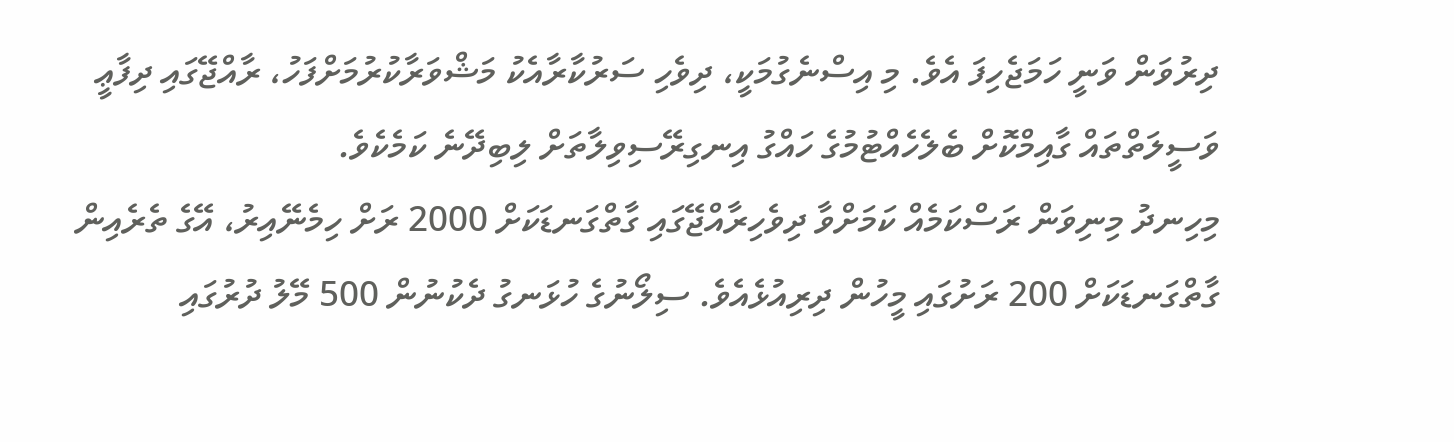ދިރުވަން ވަނީ ހަމަޖެހިފަ އެވެ. މި އިސްނެގުމަކީ، ދިވެހި ސަރުކާރާއެކު މަޝްވަރާކުރުމަށްފަހު، ރާއްޖޭގައި ދިފާޢީ ވަސީލަތްތައް ގާއިމްކޮށް ބެލެހެއްޓުމުގެ ހައްގު އިނގިރޭސިވިލާތަށް ލިބިދޭނެ ކަމެކެވެ.
މިހިނދު މިނިވަން ރަސްކަމެއް ކަމަށްވާ ދިވެހިރާއްޖޭގައި ގާތްގަނޑަކަށް 2000 ރަށް ހިމެނޭއިރު، އޭގެ ތެރެއިން ގާތްގަނޑަކަށް 200 ރަށުގައި މީހުން ދިރިއުޅެއެވެ. ސިލޯނުގެ ހުޅަނގު ދެކުނުން 500 މޭލު ދުރުގައި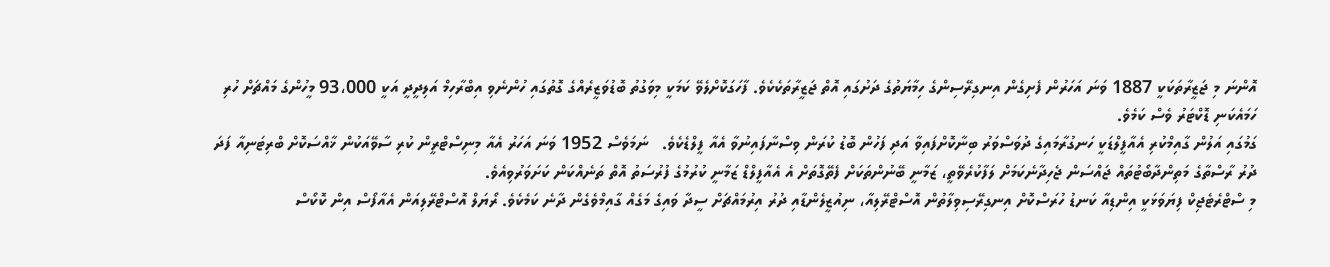އޮންނަ މި ޖަޒީރާތަކަކީ 1887 ވަނަ އަހަރުން ފެށިގެން އިނގިރޭސިންގެ ހިމާޔަތުގެ ދަށުގައި އޮތް ޖަޒީރާތަކެކެވެ. ފާހަގަކޮށްލެވޭ ކަމަކީ މިވަގުތު ބޮޑުވަޒީރެއްގެ ގޮތުގައި ހުންނެވި އިބްރާހިމް އަލިދީދީ އަކީ 93،000 މީހުންގެ މައްޗަށް ހުރި ހަމައެކަނި ޑޮކްޓަރު ވެސް ކަމެވެ.
ގަމުގައި އަލުން ގާއިމްކުރި އެއާފީލްޑަކީ ހަނގުރާމައިގެ ދުވަސްވަރު ބިނާކޮށްފައިވާ އަދި ފަހުން ބޮޑު ކުރަން ވިސްނާފައިނުވާ އެއާ ފީލްޑެކެވެ.   ނަމަވެސް 1952 ވަނަ އަހަރު އެއާ މިނިސްޓްރީން ކުރި ސާވޭއަކުން ޚާއްސަކޮށް ބްރިޓަނިއާ ފަދަ ދުރު ރާސްތާގެ މަތިންދާބޯޓުތައް ޖައްސަން ޖެހިދާނެކަމަށް ލަފާކުރެވޭތީ، ޒަމާނީ ބޭނުންތަކަށް ފެތޭގޮތަށް އެ އެއާފީލްޑް ޒަމާނީ ކުރުމުގެ ފުރުސަތު އޮތް ތަނެއްކަން ކަށަވަރުވިއެވެ.
މި ސްޓްރެޓެޖިކް ފިޔަވަޅަކީ އިންޑިއާ ކަނޑު ހުރަސްކޮށް އިނގިރޭސިވިލާތުން އޮސްޓްރޭލިއާ، ނިއުޒީލެންޑާއި ދުރު އިރުމައްޗަށް ސީދާ ވައިގެ މަގެއް ގާއިމްވެގެން ދާނެ ކަމެކެވެ. ރޯޔަލް އޮސްޓްރޭލިއަން އެއާފޯސް އިން ކޮކޯސް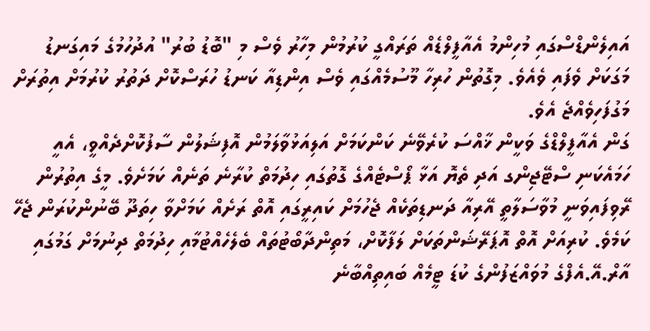އައިލެންޑްސްގައި މުހިންމު އެއާފީލްޑެއް ތަރައްގީ ކުރުމުން މިހާރު ވެސް މި "ބޮޑު ބުރު" އުދުހުމުގެ މައިގަނޑު މަގަކަށް ވެފައި ވެއެވެ. މިގޮތުން ހުރިހާ މޫސުމެއްގައި ވެސް އިންޑިއާ ކަނޑު ހުރަސްކޮށް ދަތުރު ކުރުމަށް އިތުރަށް މަގުފަހިވެއްޖެ އެވެ.
ގަން އެއާފީލްޑްގެ ވަކީން ޚާއްސަ ކުރެވޭނެ ކަންކަމަށް އަލިއަޅުވާލަމުން އޮފިޝަލުން ސާފުކޮށްދެއްވީ، އެއީ ހަމައެކަނި ސްޓޭޖިންގ އަދި ތެޔޮ އަޅާ ޕޯސްޓެއްގެ ގޮތުގައި ހިދުމަތް ކުރާނެ ތަނެއް ކަމަށެވެ. މީގެ އިތުރުން ރޭވިފައިވަނީ މުވާސަލާތީ އޭރިއާ ދަނޑިތަކެއް ޖެހުމަށް ކައިރީގައި އޮތް ރަށެއް ކަމަށްވާ ހިތަދޫ ބޭނުންކުރަން ޖެހޭ ކަމެވެ. ކުރިއަށް އޮތް އޮޕަރޭޝަންތަކަށް ލަފާކޮށް، މަތިންދާބޯޓުތައް ބެލެހެއްޓުމާއި ހިދުމަތް ދިނުމަށް ގަމުގައި އާރް.އޭ.އެފްގެ މުވައްޒަފުންގެ ކުޑަ ޓީމެއް ބައިތިއްބާނެ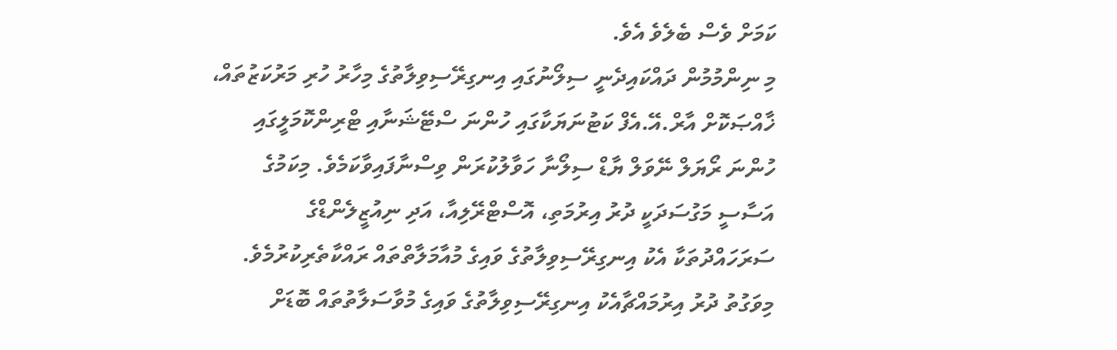ކަމަށް ވެސް ބެލެވެ އެވެ.
މި ނިންމުމުން ދައްކައިދެނީ ސިލޯނުގައި އިނގިރޭސިވިލާތުގެ މިހާރު ހުރި މަރުކަޒުތައް، ޚާއްޞަކޮށް އާރް.އޭ.އެފް ކަޓުނަޔަކާގައި ހުންނަ ސްޓޭޝަނާއި ޓްރިންކޮމަލީގައި ހުންނަ ރޯޔަލް ނޭވަލް ޔާޑް ސިލޯނާ ހަވާލުކުރަން ވިސްނާފައިވާކަމެވެ. މިކަމުގެ އަސާސީ މަގުސަދަކީ ދުރު އިރުމަތި، އޮސްޓްރޭލިއާ، އަދި ނިއުޒީލެންޑްގެ ސަރަހައްދުތަކާ އެކު އިނގިރޭސިވިލާތުގެ ވައިގެ މުއާމަލާތްތައް ރައްކާތެރިކުރުމެވެ.
މިވަގުތު ދުރު އިރުމައްޗާއެކު އިނގިރޭސިވިލާތުގެ ވައިގެ މުވާސަލާތުތައް ބޮޑަށް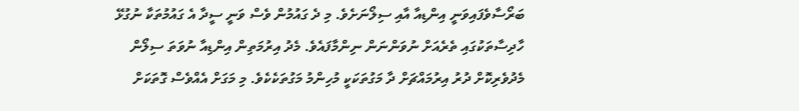ބަރޯސާވެފައިވަނީ އިންޑިއާ އާއި ސިލޯނަށެވެ. މި ދެ ގައުމުން ވެސް ވަނީ ސީދާ އެ ގައުމުތަކާ ނުގުޅޭ ހާދިސާތަކުގައި ތެރެއަށް ނުވަންނަން ނިންމާފައެވެ. މެދު އިރުމަތިން އިންޑިއާ ނުވަތަ ސިލޯން މެދުވެރިކޮށް ދުރު އިރުމައްޗަށް ދާ މަގުތަކަކީ މުހިންމު މަގުތަކެކެވެ. މި މަގަށް އެއްވެސް ގޮތަކަށް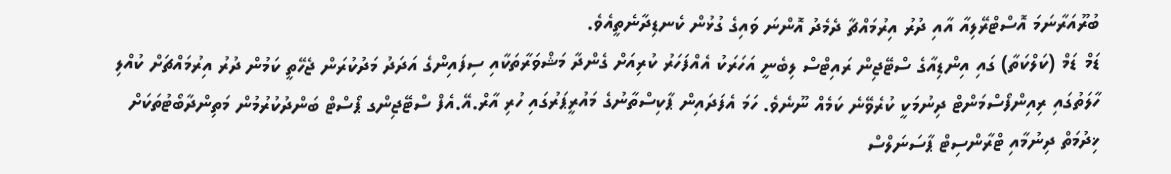ބުރޫއަރާނަމަ އޮސްޓްރޭލިއާ އާއި ދުރު އިރުމައްޗާ ދެމެދު އޮންނަ ވައިގެ ގުޅުން ކެނޑިދާނެތީއެވެ.
ޑަމް ޑަމް (ކަލްކަތާ) ގައި އިންޑިއާގެ ސްޓޭޖިން ރައިޓްސް ލިބެނީ އަހަރަކު އެއްފަހަރު ކުރިއަށް ގެންދާ މަޝްވަރާތަކާއި ސިފައިންގެ އަދަދު މަދުކުރަން ޖެހޭތީ ކަމުން ދުރު އިރުމައްޗަށް ކުއްލި ހާލަތުގައި ރިއިންފޯސްމަންޓް ދިނުމަކީ ކުރެވޭނެ ކަމެއް ނޫނެވެ. ހަމަ އެފަދައިން ޕާކިސްތާނުގެ މައުރީޕަރުގައި ހުރި އާރް.އޭ.އެފް ސްޓޭޖިންގ ޕޯސްޓް ބަންދުކުރުމުން މަތިންދާބޯޓުތަކަށް ޚިދުމަތް ދިނުމާއި ޓްރާންސިޓް ޕާސަނަލްސް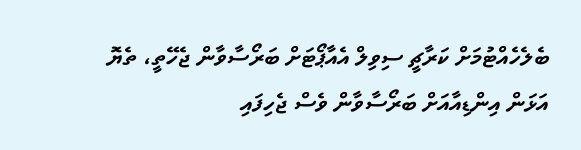ބެލެހެއްޓުމަށް ކަރާޗީ ސިވިލް އެއާޕޯޓަށް ބަރޯސާވާން ޖެހޭތީ، ތެޔޮ އަޅަން އިންޑިއާއަށް ބަރޯސާވާން ވެސް ޖެހިފައި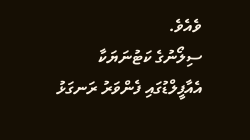ވެއެވެ.
ސިލޯނުގެ ކަޓުނަޔަކާ އެއާފީލްޑުގައި ފެންވަރު ރަނގަޅު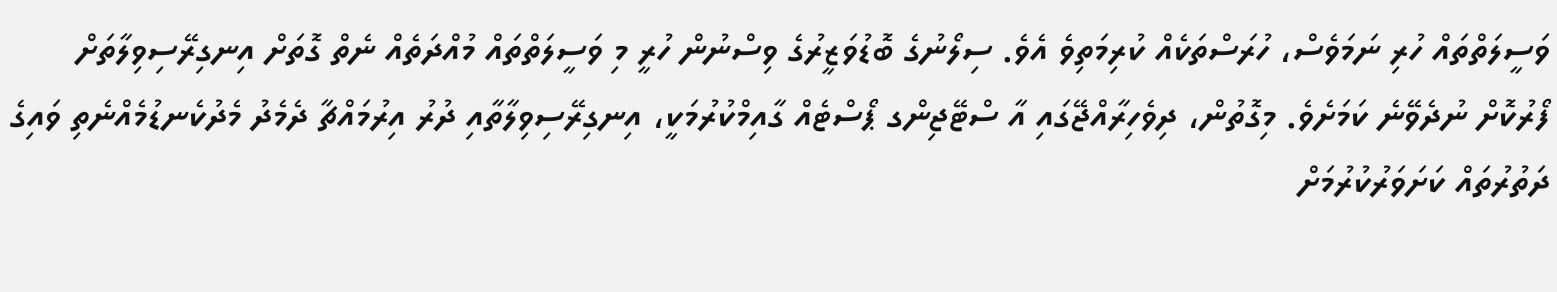ވަސީލަތްތައް ހުރި ނަމަވެސް، ހުރަސްތަކެއް ކުރިމަތިވެ އެވެ. ސިލޯނުގެ ބޮޑުވަޒީރުގެ ވިސްނުން ހުރީ މި ވަސީލަތްތައް މުއްދަތެއް ނެތް ގޮތަށް އިނގިރޭސިވިލާތަށް ފޯރުކޮށް ނުދެވޭނެ ކަމަށެވެ. މިގޮތުން، ދިވެހިރާއްޖޭގައި އާ ސްޓޭޖިންގ ޕޯސްޓެއް ގާއިމްކުރުމަކީ، އިނގިރޭސިވިލާތާއި ދުރު އިރުމައްޗާ ދެމެދު މެދުކެނޑުމެއްނެތި ވައިގެ ދަތުރުތައް ކަށަވަރުކުރުމަށް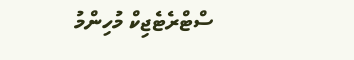ސްޓްރެޓެޖިކް މުހިންމު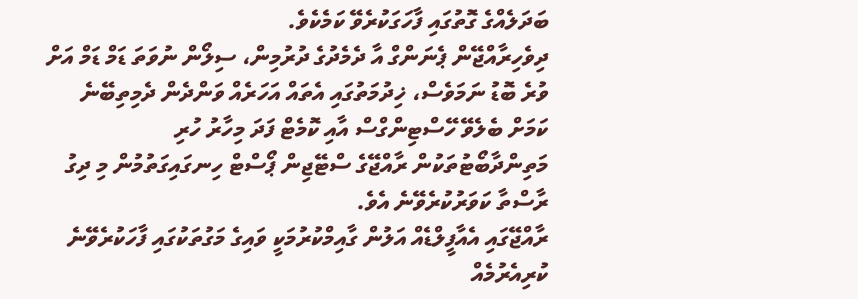ބަދަލެއްގެ ގޮތުގައި ފާހަގަކުރެވޭ ކަމެކެވެ.
ދިވެހިރާއްޖޭން ޕެނަންގް އާ ދެމެދުގެ ދުރުމިން، ސިލޯން ނުވަތަ ޑަމް ޑަމް އަށް ވުރެ ބޮޑު ނަމަވެސް، ޚިދުމަތުގައި އެތައް އަހަރެއް ވަންދެން ދެމިތިބޭނެ ކަމަށް ބެލެވޭ ހޭސްޓިންގްސް އާއި ކޮމެޓް ފަދަ މިހާރު ހުރި މަތިންދާބޯޓުތަކުން ރާއްޖޭގެ ސްޓޭޖިން ޕޯސްޓް ހިނގައިގަތުމުން މި ދިގު ރާސްތާ ކަވަރުކުރެވޭނެ އެވެ.
ރާއްޖޭގައި އެއާފީލްޑެއް އަލުން ގާއިމްކުރުމަކީ ވައިގެ މަގުތަކުގައި ފާހަކުރެވޭނެ ކުރިއެރުމެއް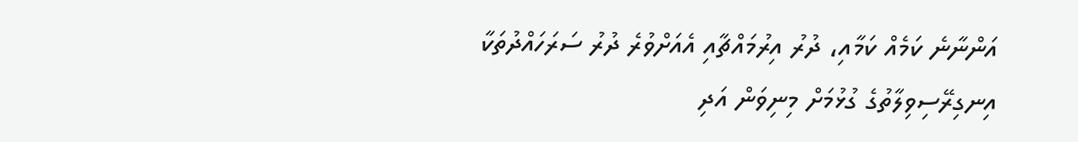އަންނާނެ ކަމެއް ކަމާއި، ދުރު އިރުމައްޗާއި އެއަށްވުރެ ދުރު ސަރަހައްދުތަކާ އިނގިރޭސިވިލާތުގެ ގުޅުމަށް މިނިވަން އަދި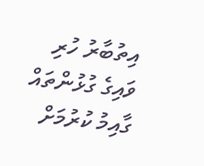އިތުބާރު ހުރި ވައިގެ ގުޅުންތައް ގާއިމު ކުރުމަށް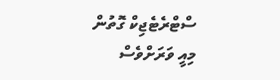ސްޓްރެޓެޖިކް ގޮތުން މިއީ ވަރަށްވެސް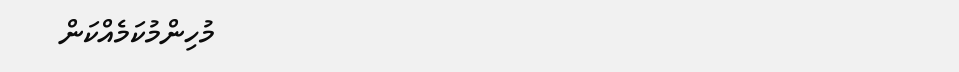މުހިންމުކަމެއްކަން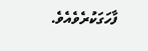ފާހަގަކުރެވެއެވެ.